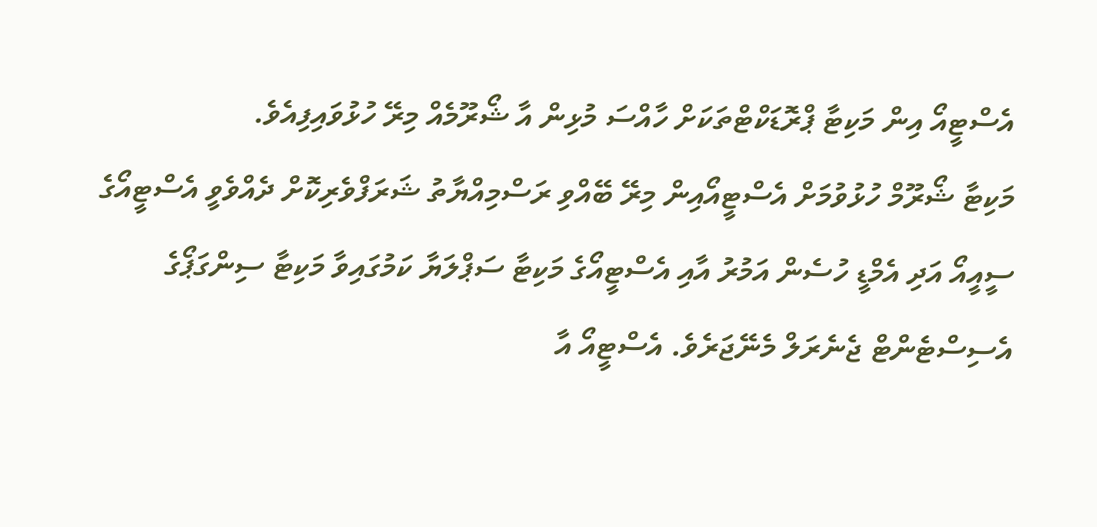އެސްޓީއޯ އިން މަކިޓާ ޕްރޮޑަކްޓްތަކަށް ހާއްސަ މުޅިން އާ ޝޯރޫމެއް މިރޭ ހުޅުވައިފިއެވެ.
މަކިޓާ ޝޯރޫމް ހުޅުވުމަށް އެސްޓީއޯއިން މިރޭ ބޭއްވި ރަސްމިއްޔާތު ޝަރަފްވެރިކޮށް ދެއްވެވީ އެސްޓީއޯގެ ސީއީއޯ އަދި އެމްޑީ ހުސެން އަމުރު އާއި އެސްޓީއޯގެ މަކިޓާ ސަޕްލަޔާ ކަމުގައިވާ މަކިޓާ ސިންގަޕޯގެ އެސިސްޓެންޓް ޖެނެރަލް މެނޭޖަރެވެ. އެސްޓީއޯ އާ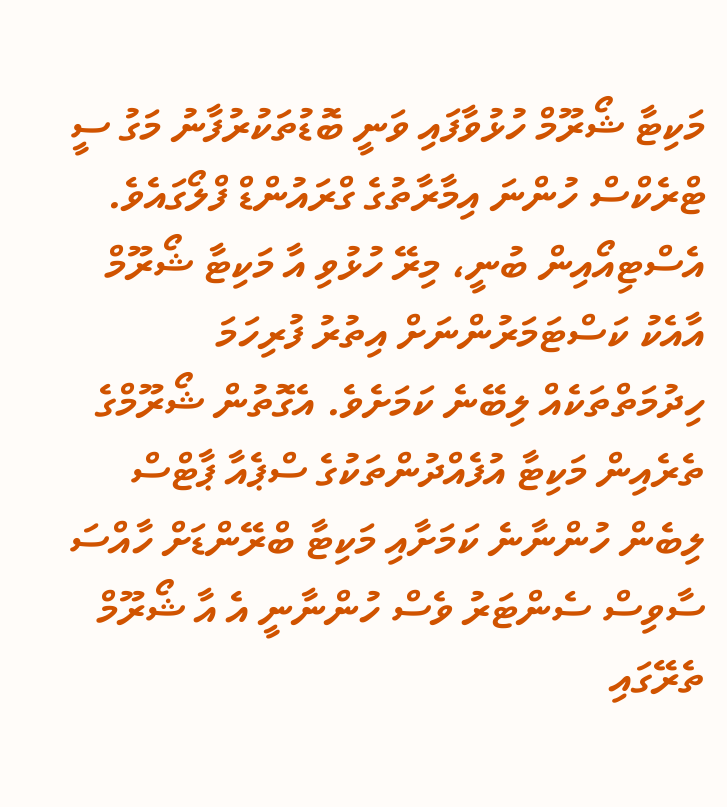މަކިޓާ ޝޯރޫމް ހުޅުވާފައި ވަނީ ބޮޑުތަކުރުފާނު މަގު ސީ ޓްރެކްސް ހުންނަ އިމާރާތުގެ ގްރައުންޑް ފްލޯގައެވެ.
އެސްޓިއޯއިން ބުނީ، މިރޭ ހުޅުވި އާ މަކިޓާ ޝޯރޫމް އާއެކު ކަސްޓަމަރުންނަށް އިތުރު ފުރިހަމަ ހިދުމަތްތަކެއް ލިބޭނެ ކަމަށެވެ. އެގޮތުން ޝޯރޫމްގެ ތެރެއިން މަކިޓާ އުފެއްދުންތަކުގެ ސްޕެއާ ޕާޓްސް ލިބެން ހުންނާނެ ކަމަށާއި މަކިޓާ ބްރޭންޑަށް ހާއްސަ ސާވިސް ސެންޓަރު ވެސް ހުންނާނީ އެ އާ ޝޯރޫމް ތެރޭގައި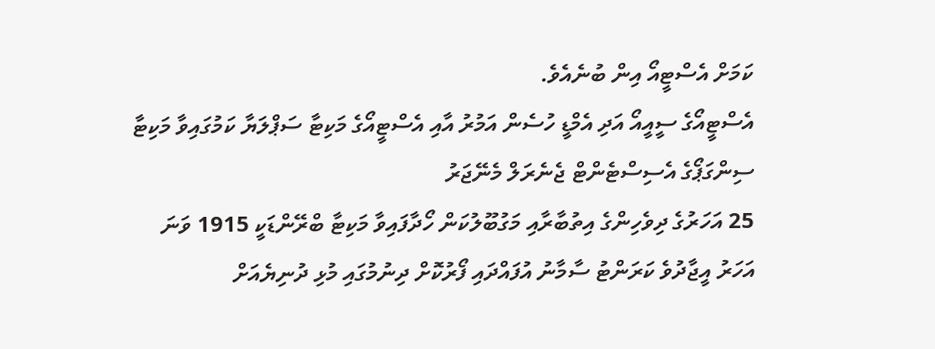ކަމަށް އެސްޓީއޯ އިން ބުނެއެވެ.
އެސްޓީއޯގެ ސީއީއޯ އަދި އެމްޑީ ހުސެން އަމުރު އާއި އެސްޓީއޯގެ މަކިޓާ ސަޕްލަޔާ ކަމުގައިވާ މަކިޓާ ސިންގަޕޯގެ އެސިސްޓެންޓް ޖެނެރަލް މެނޭޖަރު
25 އަހަރުގެ ދިވެހިންގެ އިތުބާރާއި މަގުބޫލުކަން ހޯދާފައިވާ މަކިޓާ ބްރޭންޑަކީ 1915 ވަނަ އަހަރު އީޖާދުވެ ކަރަންޓު ސާމާނު އުފައްދައި ފޯރުކޮށް ދިނުމުގައި މުޅި ދުނިޔެއަށް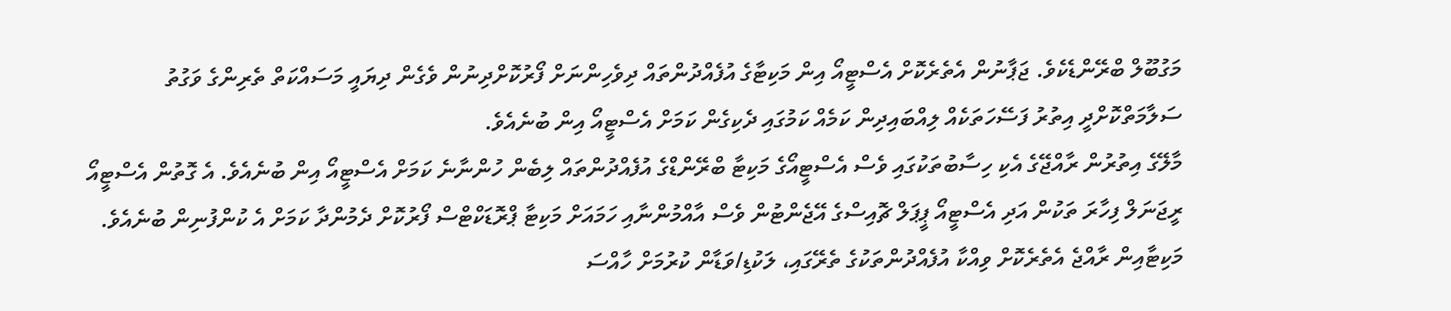މަގުބޫލް ބްރޭންޑެކެވެ. ޖަޕާނުން އެތެރެކޮށް އެސްޓީއޯ އިން މަކިޓާގެ އުފެއްދުންތައް ދިވެހިންނަށް ފޯރުކޮށްދިނުން ވެގެން ދިޔައީ މަސައްކަތް ތެރިންގެ ވަގުތު ސަލާމަތްކޮށްދީ އިތުރު ފަސޭހަތަކެއް ލިއްބައިދިން ކަމެއް ކަމުގައި ދެކިގެން ކަމަށް އެސްޓީއޯ އިން ބުނެއެވެ.
މާލޭގެ އިތުރުން ރާއްޖޭގެ އެކި ހިސާބުތަކުގައި ވެސް އެސްޓީއޯގެ މަކިޓާ ބްރޭންޑްގެ އުފެއްދުންތައް ލިބެން ހުންނާނެ ކަމަށް އެސްޓީއޯ އިން ބުނެއެވެ. އެ ގޮތުން އެސްޓީއޯ ރީޖަނަލް ފިހާރަ ތަކުން އަދި އެސްޓީއޯ ޕީޕަލް ޗޮއިސްގެ އޭޖެންޓުން ވެސް އާއްމުންނާއި ހަމައަށް މަކިޓާ ޕްރޮޑަކްޓްސް ފޯރުކޮށް ދެމުންދާ ކަމަށް އެ ކުންފުނިން ބުނެއެވެ.
މަކިޓާއިން ރާއްޖެ އެތެރެކޮށް ވިއްކާ އުފެއްދުންތަކުގެ ތެރޭގައި، ލަކުޑި/ވަޑާން ކުރުމަށް ހާއްސަ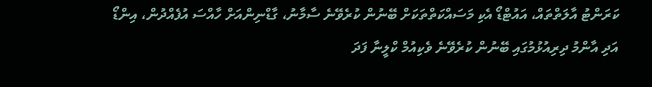ކަރަންޓު އާލަތްތައް، އައުޓްޑޯ އެކި މަސައްކަތްތަކަށް ބޭނުން ކުރެވޭނެ ސާމާނު، ގާޑްނިންއަށް ހާއްސަ އުފެއްދުން، އިންޑޯ އަދި އާންމު ދިރިއުޅުމުގައި ބޭނުން ކުރެވޭނެ ވެކިއުމް ކްލީނާ ފަދަ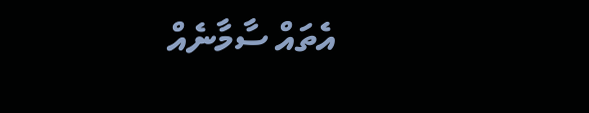އެތައް ސާމާނެއް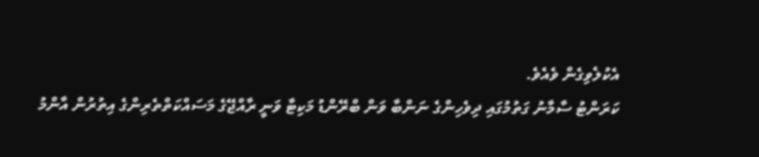އެކުލެވިގެން ވެއެވެ.
ކަރަންޓު ސާމާނު ގަތުމުގައި ދިވެހިންގެ ނަންބާ ވަން ބްރޭންޑު މަކިޓާ ވަނީ ރާއްޖޭގެ މަސައްކަތްތެރިންގެ އިތުރުން އާންމު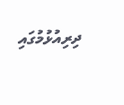ދިރިއުޅުމުގައި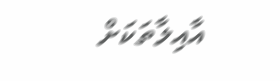އާއިލާތަކަށް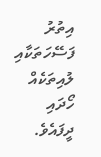އިތުރު ފަސޭހަތަކާއި ލުއިތަކެއް ހޯދައި ދީފައެވެ.